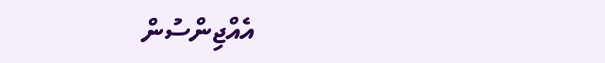އެއްޖިންސުން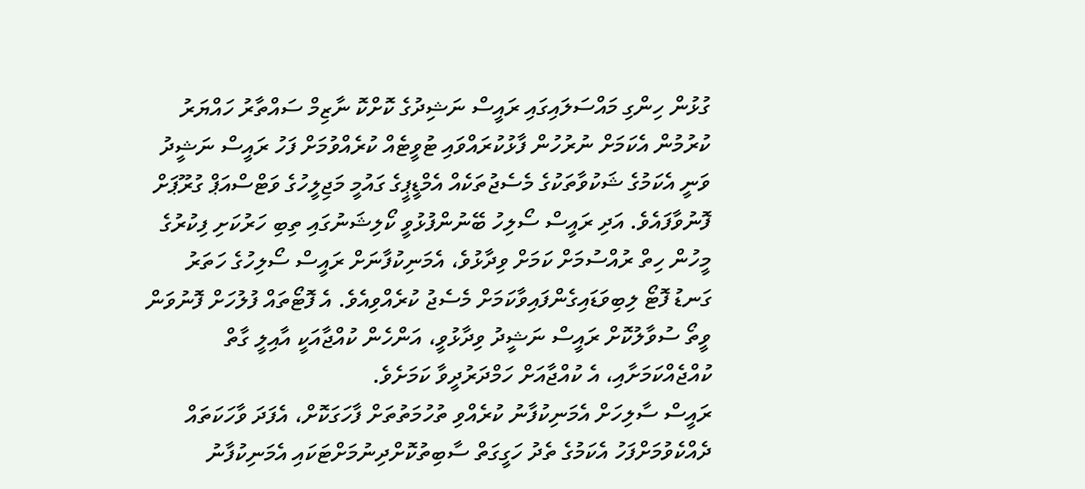ގުޅުން ހިންގި މައްސަލައިގައި ރައީސް ނަޝިދުގެ ކޮށްކޮ ނާޒިމް ސައްތާރު ހައްޔަރު ކުރުމުން އެކަމަށް ނުރުހުން ފާޅުކުރައްވައި ޓުވީޓެއް ކުރެއްވުމަށް ފަހު ރައީސް ނަޝީދު ވަނީ އެކަމުގެ ޝަކުވާތަކުގެ މެސެޖުތަކެއް އެމްޑީޕީގެ ގައުމީ މަޖިލީހުގެ ވަޓްސްއަޕް ގުރޫޕަށް ފޮނުވާފައެވެ. އަދި ރައީސް ސޯލިހު ބޭނުންފުޅުވީ ކޯލިޝަނުގައި ތިބި ހަރުކަށި ފިކުރުގެ މީހުން ހިތް ރުއްސުމަށް ކަމަށް ވިދާޅުވެ، އެމަނިކުފާނަށް ރައީސް ސޯލިހުގެ ހަތަރު ގަނޑު ފޮޓޯ ލިބިވަޑައިގެންފައިވާކަމަށް މެސެޖު ކުރެއްވިއެވެ. އެ ފޮޓޯތައް ފުލުހަށް ފޮނުވަން ވީތޯ ސުވާލުކޮށް ރައީސް ނަޝީދު ވިދާޅުވީ، އަންހެން ކުއްޖާއަކީ އާއިލީ ގާތް ކުއްޖެއްކަމަށާއި، އެ ކުއްޖާއަށް ހަމްދަރުދީވާ ކަމަށެވެ.
ރައީސް ސާލިހަށް އެމަނިކުފާނު ކުރެއްވި ތުހުމަތުތަށް ފާހަގަކޮށް، އެފަދަ ވާހަކަތައް ދެއްކެވުމަށްފަހު އެކަމުގެ ތެދު ހަގީގަތް ސާބިތުކޮށްދިނުމަށްޓަކައި އެމަނިކުފާނު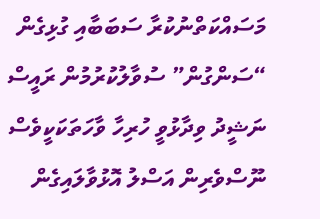މަސައްކަތްނުކުރާ ސަބަބާއި ގުޅިގެން “ސަންގުން” ސުވާލުކުރުމުން ރައީސް ނަޝީދު ވިދާޅުވީ ހުރިހާ ވާހަތަކަކީވެސް ނޫސްވެރިން އަސްލު އޮޅުވާލައިގެން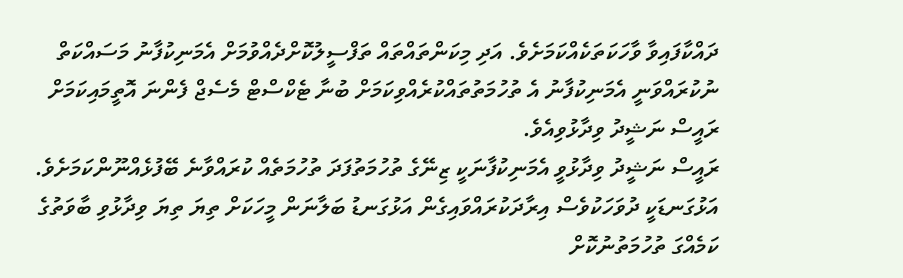ދައްކާފައިވާ ވާހަކަތަކެއްކަމަށެވެ. އަދި މިކަންތައްތައް ތަފްސީލުކޮށްދެއްވުމަށް އެމަނިކުފާނު މަސައްކަތް ނުކުރައްވަނީ އެމަނިކުފާނު އެ ތުހުމަތުތައްކުރެއްވިކަމަށް ބުނާ ޓެކްސްޓް މެސެޖް ފެންނަ އޮތީމައިކަމަށް ރައީސް ނަޝީދު ވިދާޅުވިއެވެ.
ރައީސް ނަޝީދު ވިދާޅުވީ އެމަނިކުފާނަކީ ޒިނޭގެ ތުހުމަތުފަދަ ތުހުމަތެއް ކުރައްވާނެ ބޭފުޅެއްނޫންކަމަށެވެ.
އަޅުގަނޑަކީ ދުވަހަކުވެސް އިރާދަކުރައްވައިގެން އަޅުގަނޑު ބަލާނަން މީހަކަށް ތިޔަ ތިޔަ ވިދާޅުވި ބާވަތުގެ ކަމެއްގަ ތުހުމަތުނުކޮށް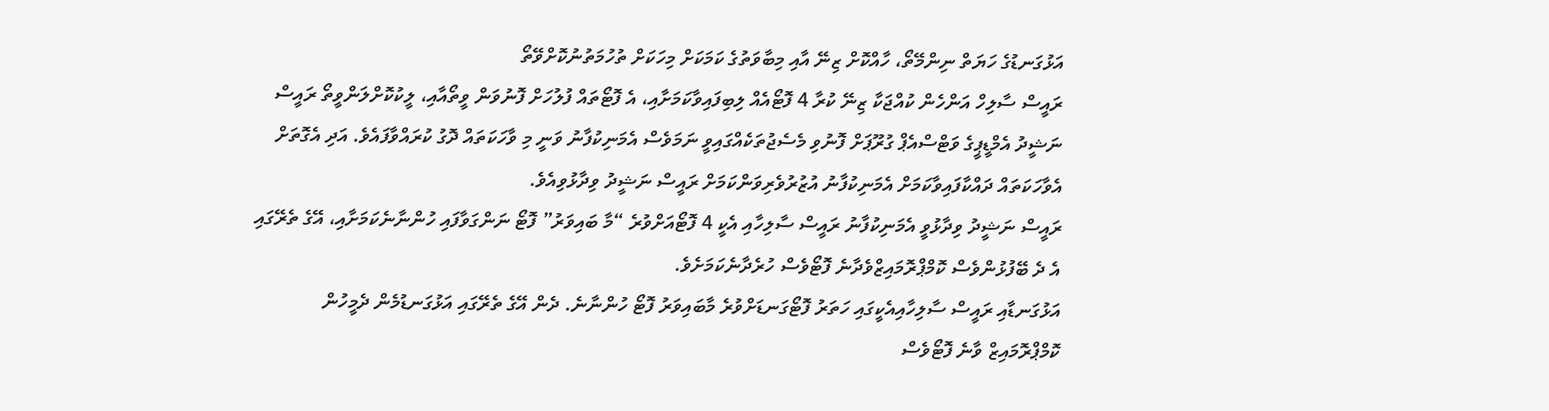އަޅުގަނޑުގެ ހަޔަތް ނިންމޭތޯ، ހާއްކޮށް ޒިނޭ އާއި މިބާވަތުގެ ކަމަކަށް މިހަކަށް ތުހުމަތުނުކޮށްވޭތޯ
ރައީސް ސާލިހް އަންހެން ކުއްޖަކާ ޒިނޭ ކުރާ 4 ފޮޓޯއެއް ލިބިފައިވާކަމަށާއި، އެ ފޮޓޯތައް ފުލުހަށް ފޮނުވަން ވީތޯއާއި، ލީކުކޮށްލަންވީތޯ ރައީސް ނަޝީދު އެމްޑީޕީގެ ވަޓްސްއެޕް ގުރޫޕަށް ފޮނުވި މެސެޖުތަކެއްގައިވީ ނަމަވެސް އެމަނިކުފާނު ވަނީ މި ވާހަކަތައް ދޮގު ކުރައްވާފައެވެ. އަދި އެގޮތަށް އެވާހަކަތައް ދައްކާފައިވާކަމަށް އެމަނިކުފާނު އުޒުރުވެރިވަންކަމަށް ރައީސް ނަޝީދު ވިދާޅުވިއެވެ.
ރައީސް ނަޝީދު ވިދާޅުވީ އެމަނިކުފާނު ރައީސް ސާލިހާއި އެކީ 4 ފޮޓޯއަށްވުރެ “މާ ބައިވަރު” ފޮޓޯ ނަންގަވާފައި ހުންނާނެކަމަށާއި، އޭގެ ތެރޭގައި އެ ދެ ބޭފުޅުންވެސް ކޮމްޕްރޮމައިޒްވެދާނެ ފޮޓޯވެސް ހުރެދާނެކަމަށެވެ.
އަޅުގަނޑާއި ރައީސް ސާލިހާއިއެކީގައި ހަތަރު ފޮޓޯގަނޑަށްވުރެ މާބައިވަރު ފޮޓޯ ހުންނާނެ. ދެން އޭގެ ތެރޭގައި އަޅުގަނޑުމެން ދެމީހުން ކޮމްޕްރޮމައިޒް ވާނެ ފޮޓޯވެސް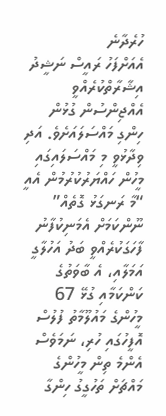ހުރެދާނެ
އެއަށްފަހު ރައީސް ނަޝީދު އިޝާރާތްކުރެއްވީ އެއްޖިންސުން ގުޅުން ހިންގި މައްސަލައަށެވެ. އަދި ވިދާޅުވީ މި މައްސަލައިގައި މީހުން ހައްޔަރުކުރުމުން އެއީ “މާ ރަނގަޅު ގޮތެއް” ނޫންކަމަށް އެމަނިކުފާނު ފާހަގަކުރެއްވީ ބަދު އަހުލާގީ އަމަލާއި، އެ ބާވަތުގެ ކަންކަމާއި ގުޅޭ 67 މީހުންގެ މައުލޫމާތު ފުލުސް އޮފީހުގައި ހުރި، ނަމަވެސް އެންމެ ތިން މީހުންގެ މައްޗަށް ތަހުގީގު ހިންގާ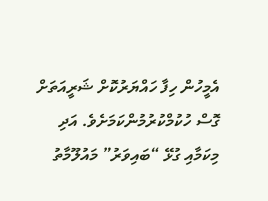އެމީހުން ހިފާ ހައްޔަރުކޮށް ޝަރީއަތަށް ގޮސް ހުކުމްކުރުމުންކަމަށެވެ. އަދި މިކަމާއި ގުޅޭ “ބައިވަރު” މައުލޫމާތު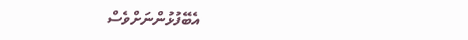އެބޭފުޅުންނަށްވެސް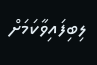ލިބިފައިވާކަމަށް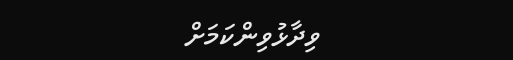ވިދާޅުވިންކަމަށް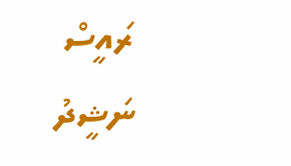ރައީސް ނަޝީދު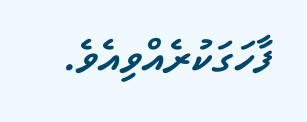ފާހަގަކުރެއްވިއެވެ.